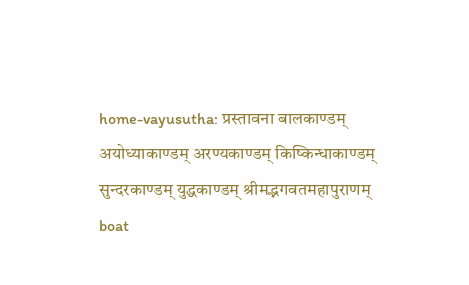home-vayusutha: प्रस्तावना बालकाण्डम् अयोध्याकाण्डम् अरण्यकाण्डम् किष्किन्धाकाण्डम् सुन्दरकाण्डम् युद्धकाण्डम् श्रीमद्भगवतमहापुराणम्
boat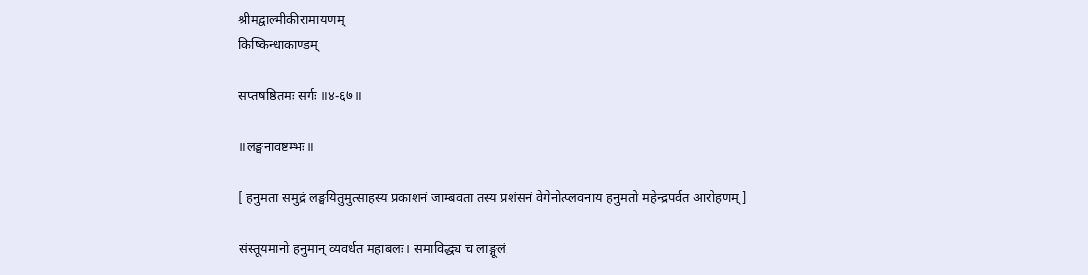श्रीमद्वाल्मीकीरामायणम्
किष्किन्धाकाण्डम्

सप्तषष्ठितमः सर्गः ॥४-६७॥

॥लङ्घनावष्टम्भः॥

[ हनुमता समुद्रं लङ्घयितुमुत्साहस्य प्रकाशनं जाम्बवता तस्य प्रशंसनं वेगेनोत्प्लवनाय हनुमतो महेन्द्रपर्वत आरोहणम् ]

संस्तूयमानो हनुमान् व्यवर्धत महाबलः। समाविद्ध्य च लाङ्गूलं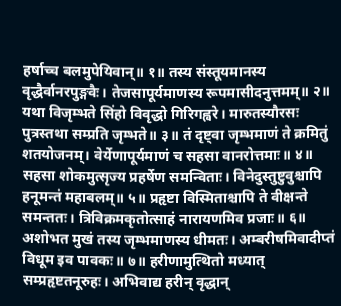हर्षाच्च बलमुपेयिवान्॥ १॥ तस्य संस्तूयमानस्य वृद्धैर्वानरपुङ्गवैः। तेजसापूर्यमाणस्य रूपमासीदनुत्तमम्॥ २॥ यथा विजृम्भते सिंहो विवृद्धो गिरिगह्वरे। मारुतस्यौरसः पुत्रस्तथा सम्प्रति जृम्भते॥ ३॥ तं दृष्ट्वा जृम्भमाणं ते क्रमितुं शतयोजनम्। वेर्येणापूर्यमाणं च सहसा वानरोत्तमाः॥ ४॥ सहसा शोकमुत्सृज्य प्रहर्षेण समन्विताः। विनेदुस्तुष्टुवुश्चापि हनूमन्तं महाबलम्॥ ५॥ प्रहृष्टा विस्मिताश्चापि ते वीक्षन्ते समन्ततः। त्रिविक्रमकृतोत्साहं नारायणमिव प्रजाः॥ ६॥ अशोभत मुखं तस्य जृम्भमाणस्य धीमतः। अम्बरीषमिवादीप्तं विधूम इव पावकः॥ ७॥ हरीणामुत्थितो मध्यात् सम्प्रहृष्टतनूरुहः। अभिवाद्य हरीन् वृद्धान्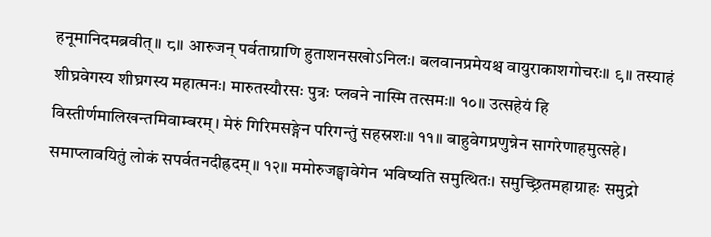हनूमानिदमब्रवीत्॥ ८॥ आरुजन् पर्वताग्राणि हुताशनसखोऽनिलः। बलवानप्रमेयश्च वायुराकाशगोचरः॥ ९॥ तस्याहं शीघ्रवेगस्य शीघ्रगस्य महात्मनः। मारुतस्यौरसः पुत्रः प्लवने नास्मि तत्समः॥ १०॥ उत्सहेयं हि विस्तीर्णमालिखन्तमिवाम्बरम्। मेरुं गिरिमसङ्गेन परिगन्तुं सहस्रशः॥ ११॥ बाहुवेगप्रणुन्नेन सागरेणाहमुत्सहे। समाप्लावयितुं लोकं सपर्वतनदीह्रदम्॥ १२॥ ममोरुजङ्घावेगेन भविष्यति समुत्थितः। समुच्छ्रितमहाग्राहः समुद्रो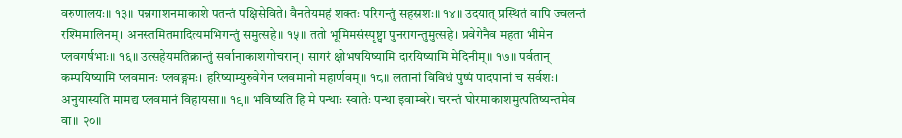वरुणालयः॥ १३॥ पन्नगाशनमाकाशे पतन्तं पक्षिसेविते। वैनतेयमहं शक्तः परिगन्तुं सहस्रशः॥ १४॥ उदयात् प्रस्थितं वापि ज्वलन्तं रश्मिमालिनम्। अनस्तमितमादित्यमभिगन्तुं समुत्सहे॥ १५॥ ततो भूमिमसंस्पृष्ट्वा पुनरागन्तुमुत्सहे। प्रवेगेनैव महता भीमेन प्लवगर्षभाः॥ १६॥ उत्सहेयमतिक्रान्तुं सर्वानाकाशगोचरान्। सागरं क्षोभषयिष्यामि दारयिष्यामि मेदिनीम्॥ १७॥ पर्वतान् कम्पयिष्यामि प्लवमानः प्लवङ्गमः। हरिष्याम्युरुवेगेन प्लवमानो महार्णवम्॥ १८॥ लतानां विविधं पुष्पं पादपानां च सर्वशः। अनुयास्यति मामद्य प्लवमानं विहायसा॥ १९॥ भविष्यति हि मे पन्थाः स्वातेः पन्था इवाम्बरे। चरन्तं घोरमाकाशमुत्पतिष्यन्तमेव वा॥ २०॥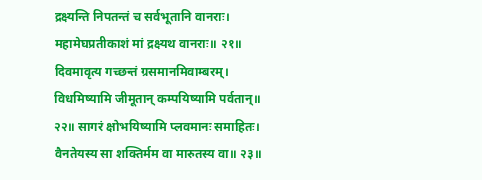द्रक्ष्यन्ति निपतन्तं च सर्वभूतानि वानराः। महामेघप्रतीकाशं मां द्रक्ष्यथ वानराः॥ २१॥ दिवमावृत्य गच्छन्तं ग्रसमानमिवाम्बरम्। विधमिष्यामि जीमूतान् कम्पयिष्यामि पर्वतान्॥ २२॥ सागरं क्षोभयिष्यामि प्लवमानः समाहितः। वैनतेयस्य सा शक्तिर्मम वा मारुतस्य वा॥ २३॥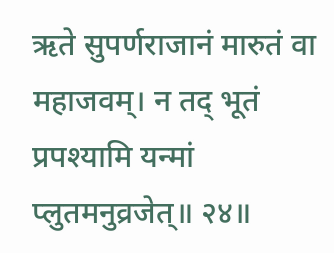ऋते सुपर्णराजानं मारुतं वा महाजवम्। न तद् भूतं प्रपश्यामि यन्मां प्लुतमनुव्रजेत्॥ २४॥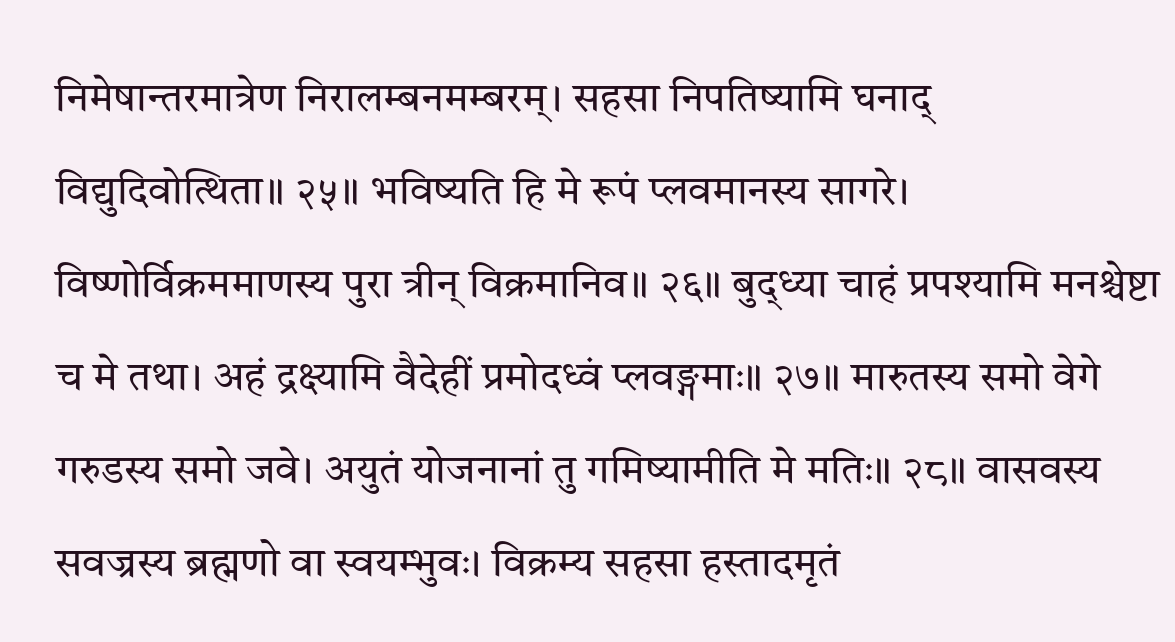निमेषान्तरमात्रेण निरालम्बनमम्बरम्। सहसा निपतिष्यामि घनाद् विद्युदिवोत्थिता॥ २५॥ भविष्यति हि मे रूपं प्लवमानस्य सागरे। विष्णोर्विक्रममाणस्य पुरा त्रीन् विक्रमानिव॥ २६॥ बुद्‍ध्या चाहं प्रपश्यामि मनश्चेष्टा च मे तथा। अहं द्रक्ष्यामि वैदेहीं प्रमोदध्वं प्लवङ्गमाः॥ २७॥ मारुतस्य समो वेगे गरुडस्य समो जवे। अयुतं योजनानां तु गमिष्यामीति मे मतिः॥ २८॥ वासवस्य सवज्रस्य ब्रह्मणो वा स्वयम्भुवः। विक्रम्य सहसा हस्तादमृतं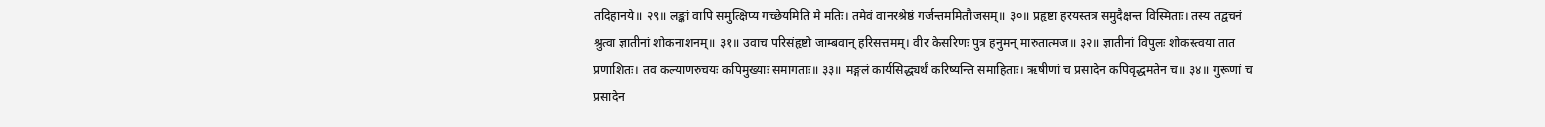तदिहानये॥ २९॥ लङ्कां वापि समुत्क्षिप्य गच्छेयमिति मे मतिः। तमेवं वानरश्रेष्ठं गर्जन्तममितौजसम्॥ ३०॥ प्रहृष्टा हरयस्तत्र समुदैक्षन्त विस्मिताः। तस्य तद्वचनं श्रुत्वा ज्ञातीनां शोकनाशनम्॥ ३१॥ उवाच परिसंहृष्टो जाम्बवान् हरिसत्तमम्। वीर केसरिणः पुत्र हनुमन् मारुतात्मज॥ ३२॥ ज्ञातीनां विपुलः शोकस्त्वया तात प्रणाशितः। तव कल्याणरुचयः कपिमुख्याः समागताः॥ ३३॥ मङ्गलं कार्यसिद्ध्यर्थं करिष्यन्ति समाहिताः। ऋषीणां च प्रसादेन कपिवृद्धमतेन च॥ ३४॥ गुरूणां च प्रसादेन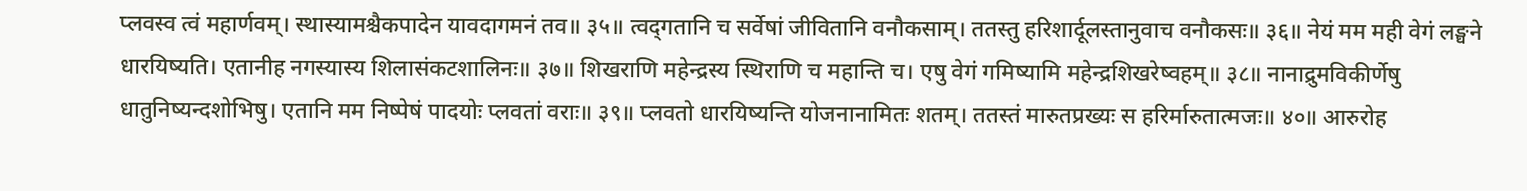प्लवस्व त्वं महार्णवम्। स्थास्यामश्चैकपादेन यावदागमनं तव॥ ३५॥ त्वद‍्गतानि च सर्वेषां जीवितानि वनौकसाम्। ततस्तु हरिशार्दूलस्तानुवाच वनौकसः॥ ३६॥ नेयं मम मही वेगं लङ्घने धारयिष्यति। एतानीह नगस्यास्य शिलासंकटशालिनः॥ ३७॥ शिखराणि महेन्द्रस्य स्थिराणि च महान्ति च। एषु वेगं गमिष्यामि महेन्द्रशिखरेष्वहम्॥ ३८॥ नानाद्रुमविकीर्णेषु धातुनिष्यन्दशोभिषु। एतानि मम निष्पेषं पादयोः प्लवतां वराः॥ ३९॥ प्लवतो धारयिष्यन्ति योजनानामितः शतम्। ततस्तं मारुतप्रख्यः स हरिर्मारुतात्मजः॥ ४०॥ आरुरोह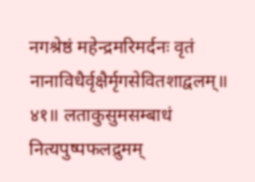नगश्रेष्ठं महेन्द्रमरिमर्दनः वृतं नानाविधैर्वृक्षैर्मृगसेवितशाद्वलम्॥ ४१॥ लताकुसुमसम्बाधं नित्यपुष्पफलद्रुमम्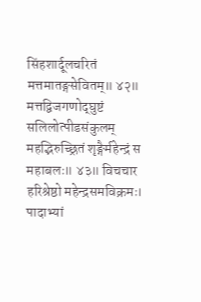सिंहशार्दूलचरितं मत्तमातङ्गसेवितम्॥ ४२॥ मत्तद्विजगणोद‍्घुष्टं सलिलोत्पीडसंकुलम् महद्भिरुच्छ्रितं शृङ्गैर्महेन्द्रं स महाबलः॥ ४३॥ विचचार हरिश्रेष्ठो महेन्द्रसमविक्रमः। पादाभ्यां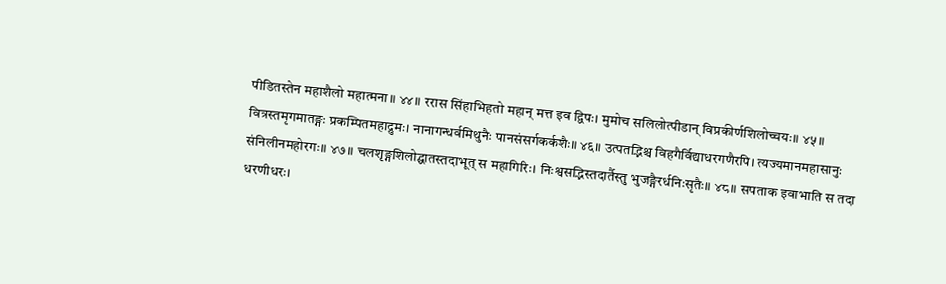पीडितस्तेन महाशैलो महात्मना॥ ४४॥ ररास सिंहाभिहतो महान् मत्त इव द्विपः। मुमोच सलिलोत्पीडान् विप्रकीर्णशिलोच्चयः॥ ४५॥ वित्रस्तमृगमातङ्गः प्रकम्पितमहाद्रुमः। नानागन्धर्वमिथुनैः पानसंसर्गकर्कशैः॥ ४६॥ उत्पतद्भिश्च विहगैर्विद्याधरगणैरपि। त्यज्यमानमहासानुः संनिलीनमहोरगः॥ ४७॥ चलशृङ्गशिलोद्घातस्तदाभूत् स महागिरिः। निःश्वसद्भिस्तदार्तैस्तु भुजङ्गैरर्धनिःसृतैः॥ ४८॥ सपताक इवाभाति स तदा धरणीधरः।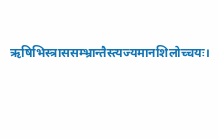ऋषिभिस्त्राससम्भ्रान्तैस्त्यज्यमानशिलोच्चयः।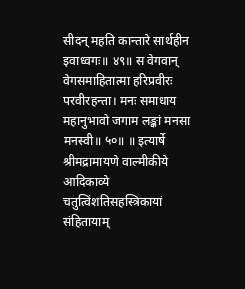सीदन् महति कान्तारे सार्थहीन इवाध्वगः॥ ४९॥ स वेगवान् वेगसमाहितात्मा हरिप्रवीरः परवीरहन्ता। मनः समाधाय महानुभावो जगाम लङ्कां मनसा मनस्वी॥ ५०॥ ॥ इत्यार्षे श्रीमद्रामायणे वाल्मीकीये आदिकाव्ये चतुत्विंशतिसहस्त्रिकायां संहितायाम्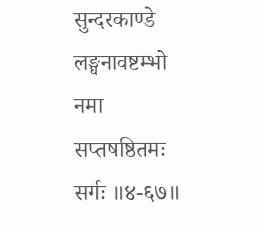सुन्दरकाण्डे लङ्घनावष्टम्भो नमा सप्तषष्ठितमः सर्गः ॥४-६७॥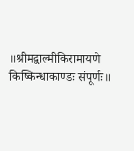॥श्रीमद्वाल्मीकिरामायणे किष्किन्धाकाण्डः संपूर्णः॥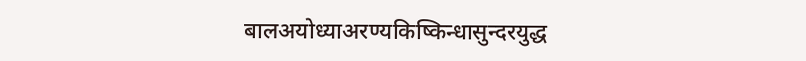बालअयोध्याअरण्यकिष्किन्धासुन्दरयुद्ध